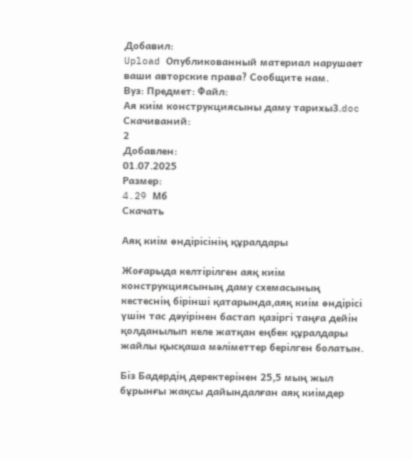Добавил:
Upload Опубликованный материал нарушает ваши авторские права? Сообщите нам.
Вуз: Предмет: Файл:
Ая киім конструкциясыны даму тарихы3.doc
Скачиваний:
2
Добавлен:
01.07.2025
Размер:
4.29 Mб
Скачать

Аяқ киім өндірісінің құралдары

Жоғарыда келтірілген аяқ киім конструкциясының даму схемасының кестеснің бірінші қатарында,аяқ киім өндірісі үшін тас дәуірінен бастап қазіргі таңға дейін қолданылып келе жатқан еңбек құралдары жайлы қысқаша мәліметтер берілген болатын.

Біз Бадердің деректерінен 25,5 мың жыл бұрынғы жақсы дайындалған аяқ киімдер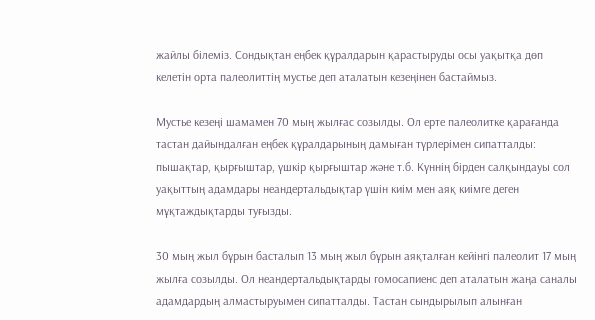жайлы білеміз. Сондықтан еңбек құралдарын қарастыруды осы уақытқа дөп келетін орта палеолиттің мустье деп аталатын кезеңінен бастаймыз.

Мустье кезеңі шамамен 70 мың жылғас созылды. Ол ерте палеолитке қарағанда тастан дайындалған еңбек құралдарының дамыған түрлерімен сипатталды: пышақтар, қырғыштар, үшкір қырғыштар және т.б. Күннің бірден салқындауы сол уақыттың адамдары неандертальдықтар үшін киім мен аяқ киімге деген мұқтаждықтарды туғызды.

30 мың жыл бұрын басталып 13 мың жыл бұрын аяқталған кейінгі палеолит 17 мың жылға созылды. Ол неандертальдықтарды гомосапиенс деп аталатын жаңа саналы адамдардың алмастыруымен сипатталды. Тастан сындырылып алынған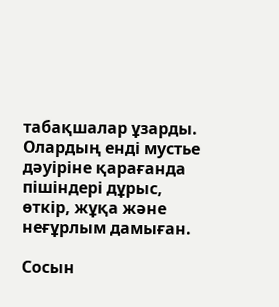табақшалар ұзарды. Олардың енді мустье дәуіріне қарағанда пішіндері дұрыс, өткір, жұқа және неғұрлым дамыған.

Сосын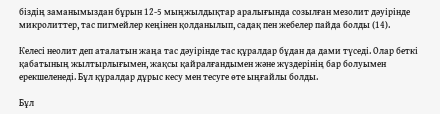біздің заманымыздан бұрын 12-5 мыңжылдықтар аралығында созылған мезолит дәуірінде микролиттер, тас пигмейлер кеңінен қолданылып, садақ пен жебелер пайда болды (14).

Келесі неолит деп аталатын жаңа тас дәуірінде тас құралдар бұдан да дами түседі. Олар беткі қабатының жылтырлығымен, жақсы қайралғандымен және жүздерінің бар болуымен ерекшеленеді. Бұл құралдар дұрыс кесу мен тесуге өте ыңғайлы болды.

Бұл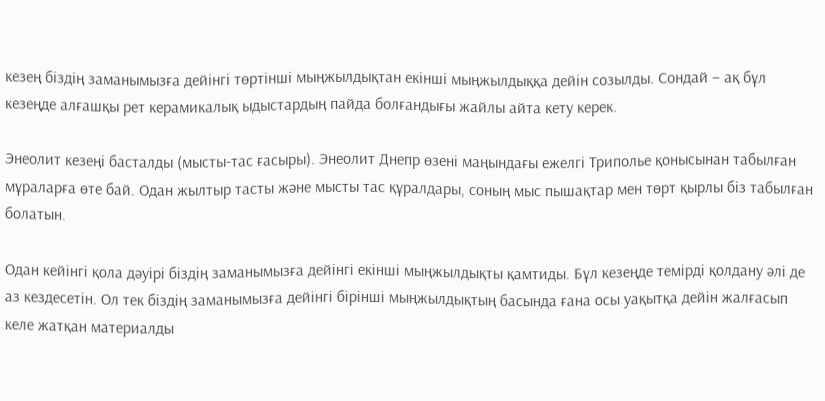кезең біздің заманымызға дейінгі төртінші мыңжылдықтан екінші мыңжылдыққа дейін созылды. Сондай – ақ бұл кезеңде алғашқы рет керамикалық ыдыстардың пайда болғандығы жайлы айта кету керек.

Энеолит кезеңі басталды (мысты-тас ғасыры). Энеолит Днепр өзені маңындағы ежелгі Триполье қонысынан табылған мұраларға өте бай. Одан жылтыр тасты және мысты тас құралдары, соның мыс пышақтар мен төрт қырлы біз табылған болатын.

Одан кейінгі қола дәуірі біздің заманымызға дейінгі екінші мыңжылдықты қамтиды. Бұл кезеңде темірді қолдану әлі де аз кездесетін. Ол тек біздің заманымызға дейінгі бірінші мыңжылдықтың басында ғана осы уақытқа дейін жалғасып келе жатқан материалды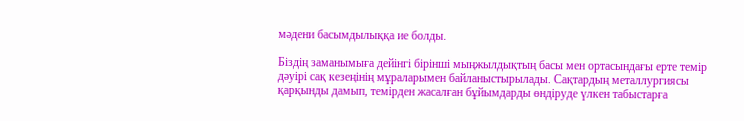мәдени басымдылыққа ие болды.

Біздің заманымыға дейінгі бірінші мыңжылдықтың басы мен ортасындағы ерте темір дәуірі сақ кезеңінің мұраларымен байланыстырылады. Сақтардың металлургиясы қарқынды дамып, темірден жасалған бұйымдарды өндіруде үлкен табыстарға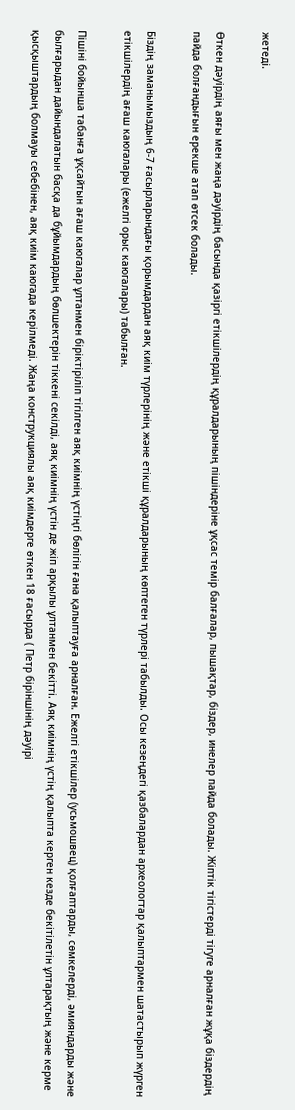жетеді.

Өткен дәуірдің аяғы мен жаңа дәуірдің басында қазіргі етікшілердің құралдарының пішіндеріне ұқсас темір балғалар, пышақтар, біздер, инелер пайда болады. Жіптік тігістерді тігуге арналған жұқа біздердің пайда болғандығын ерекше атап өтсек болады.

Біздің заманымыздың 6-7 ғасырларындағы қорымдардан аяқ киім түрлерінің және етікші құралдарының көптеген түрлері табылды. Осы кезеңдегі қазбалардан археологтар қалыптармен шатастырып жүрген етікшілердің ағаш каюгалары (ежелгі орыс каюгалары) табылған.

Пішіні бойынша табанға ұқсайтын ағаш каюгалар ұлтанмен біріктіріліп тігілген аяқ киімнің үстіңгі бөлігін ғана қалыптауға арналған. Ежелгі етікшілер (усьмошвец) қолғаптарды, сөмкелерді, әмияндарды және былғарыдан дайындалатын басқа да бұйымдардың бөлшектерін тіккені секілді, аяқ киімнің үстін де жіп арқылы ұлтанмен бекітті. Аяқ киімнің үстің қалыпта керген кезде бекітілетін ұлтарақтың және керме қысқыштардың болмауы себебінен, аяқ киім каюгада керілмеді. Жаңа конструкциялы аяқ киімдерге өткен 18 ғасырда ( Петр біріншінің дәуірі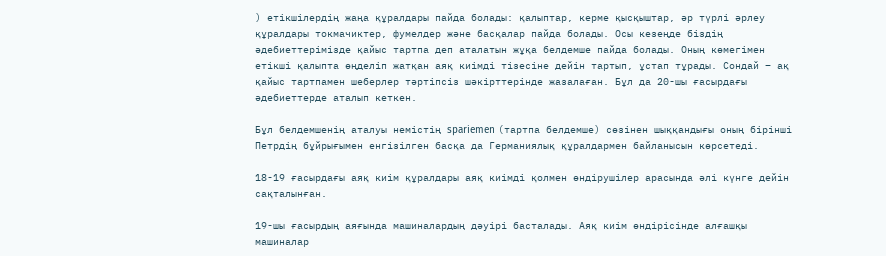) етікшілердің жаңа құралдары пайда болады: қалыптар, керме қысқыштар, әр түрлі әрлеу құралдары токмачиктер, фумелдер және басқалар пайда болады. Осы кезеңде біздің әдебиеттерімізде қайыс тартпа деп аталатын жұқа белдемше пайда болады. Оның көмегімен етікші қалыпта өңделіп жатқан аяқ киімді тізесіне дейін тартып, ұстап тұрады. Сондай – ақ қайыс тартпамен шеберлер тәртіпсіз шәкірттерінде жазалаған. Бұл да 20-шы ғасырдағы әдебиеттерде аталып кеткен.

Бұл белдемшенің аталуы немістің spariemen (тартпа белдемше) сөзінен шыққандығы оның бірінші Петрдің бұйрығымен енгізілген басқа да Германиялық құралдармен байланысын көрсетеді.

18-19 ғасырдағы аяқ киім құралдары аяқ киімді қолмен өндірушілер арасында әлі күнге дейін сақталынған.

19-шы ғасырдың аяғында машиналардың дәуірі басталады. Аяқ киім өндірісінде алғашқы машиналар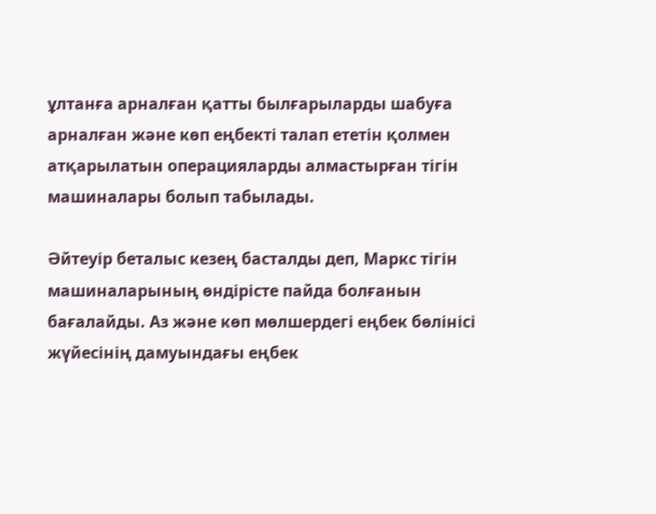ұлтанға арналған қатты былғарыларды шабуға арналған және көп еңбекті талап ететін қолмен атқарылатын операцияларды алмастырған тігін машиналары болып табылады.

Әйтеуір беталыс кезең басталды деп, Маркс тігін машиналарының өндірісте пайда болғанын бағалайды. Аз және көп мөлшердегі еңбек бөлінісі жүйесінің дамуындағы еңбек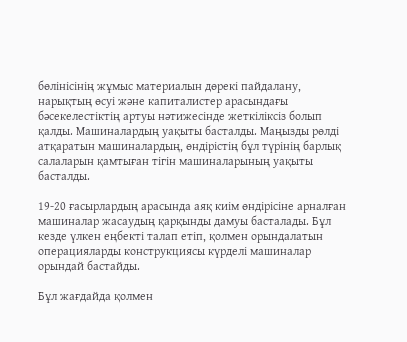бөлінісінің жұмыс материалын дөрекі пайдалану, нарықтың өсуі және капиталистер арасындағы бәсекелестіктің артуы нәтижесінде жеткіліксіз болып қалды. Машиналардың уақыты басталды. Маңызды рөлді атқаратын машиналардың, өндірістің бұл түрінің барлық салаларын қамтыған тігін машиналарының уақыты басталды.

19-20 ғасырлардың арасында аяқ киім өндірісіне арналған машиналар жасаудың қарқынды дамуы басталады. Бұл кезде үлкен еңбекті талап етіп, қолмен орындалатын операцияларды конструкциясы күрделі машиналар орындай бастайды.

Бұл жағдайда қолмен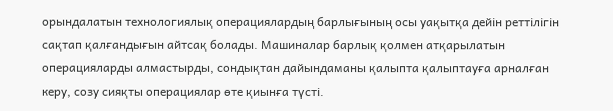орындалатын технологиялық операциялардың барлығының осы уақытқа дейін реттілігін сақтап қалғандығын айтсақ болады. Машиналар барлық қолмен атқарылатын операцияларды алмастырды, сондықтан дайындаманы қалыпта қалыптауға арналған керу, созу сияқты операциялар өте қиынға түсті.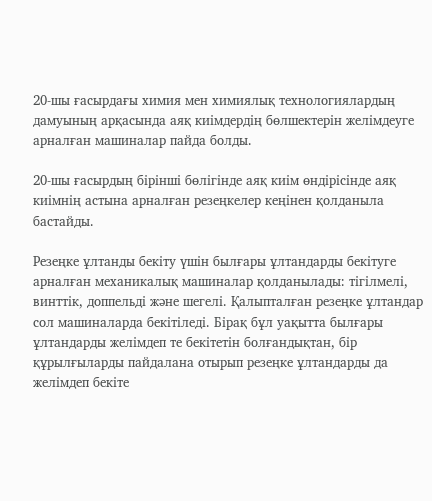20-шы ғасырдағы химия мен химиялық технологиялардың дамуының арқасында аяқ киімдердің бөлшектерін желімдеуге арналған машиналар пайда болды.

20-шы ғасырдың бірінші бөлігінде аяқ киім өндірісінде аяқ киімнің астына арналған резеңкелер кеңінен қолданыла бастайды.

Резеңке ұлтанды бекіту үшін былғары ұлтандарды бекітуге арналған механикалық машиналар қолданылады: тігілмелі, винттік, доппельді және шегелі. Қалыпталған резеңке ұлтандар сол машиналарда бекітіледі. Бірақ бұл уақытта былғары ұлтандарды желімдеп те бекітетін болғандықтан, бір құрылғыларды пайдалана отырып резеңке ұлтандарды да желімдеп бекіте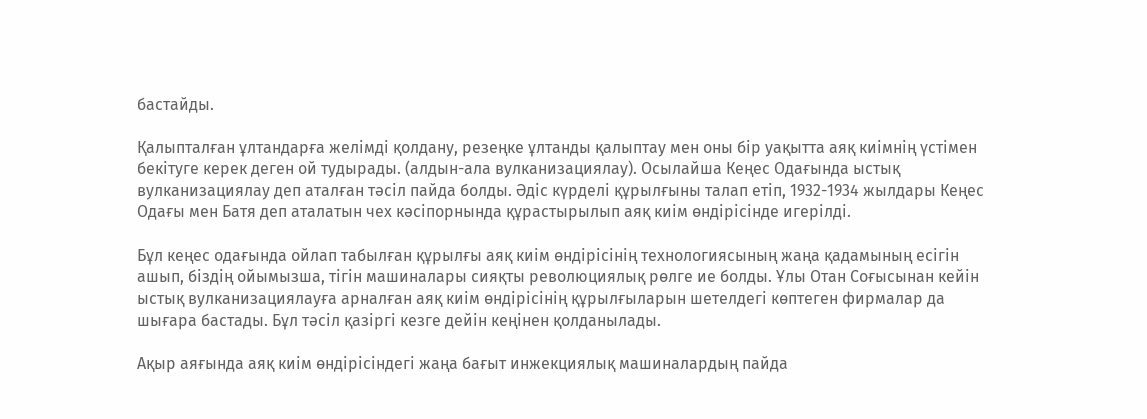бастайды.

Қалыпталған ұлтандарға желімді қолдану, резеңке ұлтанды қалыптау мен оны бір уақытта аяқ киімнің үстімен бекітуге керек деген ой тудырады. (алдын-ала вулканизациялау). Осылайша Кеңес Одағында ыстық вулканизациялау деп аталған тәсіл пайда болды. Әдіс күрделі құрылғыны талап етіп, 1932-1934 жылдары Кеңес Одағы мен Батя деп аталатын чех кәсіпорнында құрастырылып аяқ киім өндірісінде игерілді.

Бұл кеңес одағында ойлап табылған құрылғы аяқ киім өндірісінің технологиясының жаңа қадамының есігін ашып, біздің ойымызша, тігін машиналары сияқты революциялық рөлге ие болды. Ұлы Отан Соғысынан кейін ыстық вулканизациялауға арналған аяқ киім өндірісінің құрылғыларын шетелдегі көптеген фирмалар да шығара бастады. Бұл тәсіл қазіргі кезге дейін кеңінен қолданылады.

Ақыр аяғында аяқ киім өндірісіндегі жаңа бағыт инжекциялық машиналардың пайда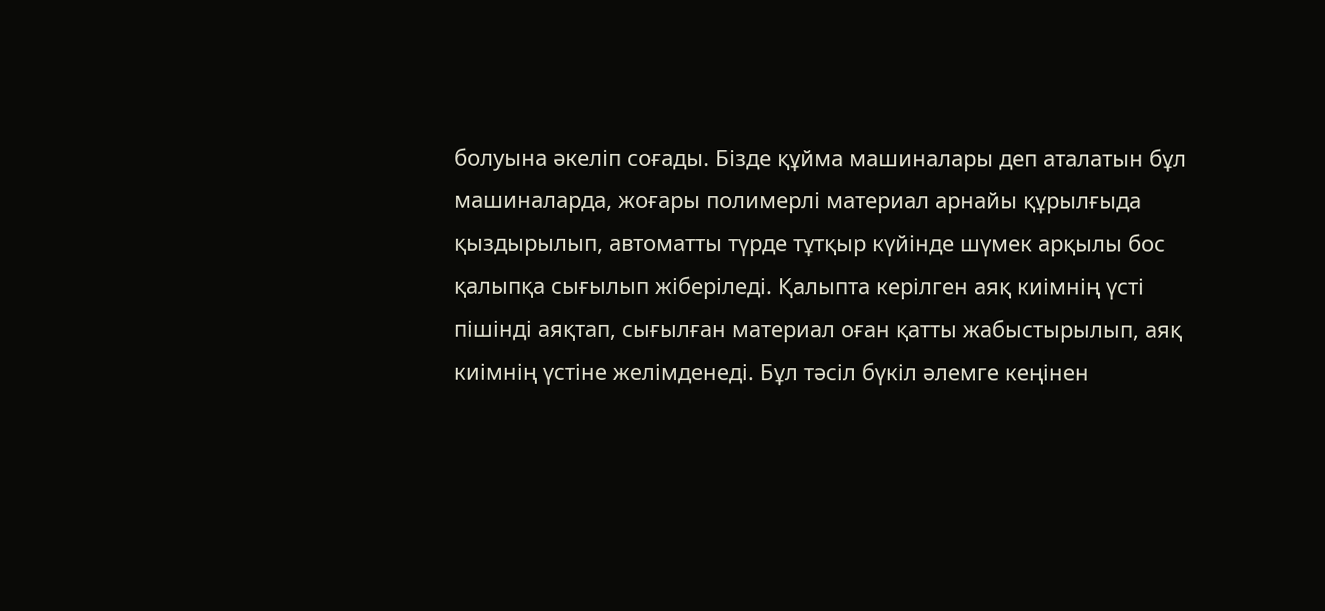болуына әкеліп соғады. Бізде құйма машиналары деп аталатын бұл машиналарда, жоғары полимерлі материал арнайы құрылғыда қыздырылып, автоматты түрде тұтқыр күйінде шүмек арқылы бос қалыпқа сығылып жіберіледі. Қалыпта керілген аяқ киімнің үсті пішінді аяқтап, сығылған материал оған қатты жабыстырылып, аяқ киімнің үстіне желімденеді. Бұл тәсіл бүкіл әлемге кеңінен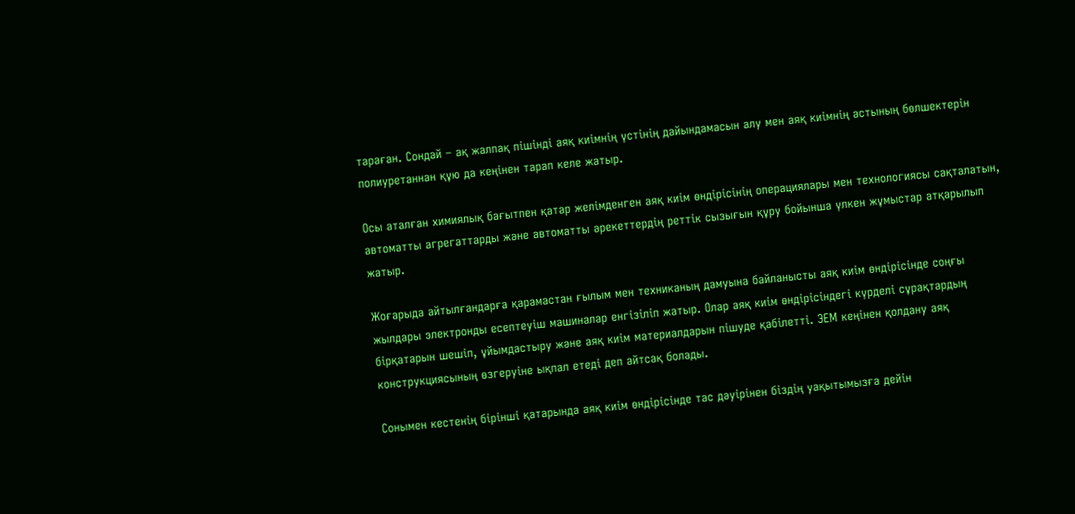тараған. Сондай – ақ жалпақ пішінді аяқ киімнің үстінің дайындамасын алу мен аяқ киімнің астының бөлшектерін полиуретаннан құю да кеңінен тарап келе жатыр.

Осы аталған химиялық бағытпен қатар желімденген аяқ киім өндірісінің операциялары мен технологиясы сақталатын, автоматты агрегаттарды және автоматты әрекеттердің реттік сызығын құру бойынша үлкен жұмыстар атқарылып жатыр.

Жоғарыда айтылғандарға қарамастан ғылым мен техниканың дамуына байланысты аяқ киім өндірісінде соңғы жылдары электронды есептеуіш машиналар енгізіліп жатыр. Олар аяқ киім өндірісіндегі күрделі сұрақтардың бірқатарын шешіп, ұйымдастыру және аяқ киім материалдарын пішуде қабілетті. ЭЕМ кеңінен қолдану аяқ конструкциясының өзгеруіне ықпал етеді деп айтсақ болады.

Сонымен кестенің бірінші қатарында аяқ киім өндірісінде тас дәуірінен біздің уақытымызға дейін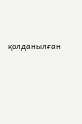қолданылған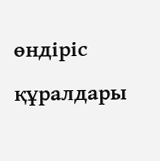өндіріс құралдары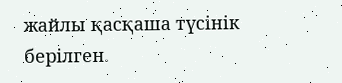жайлы қасқаша түсінік берілген.